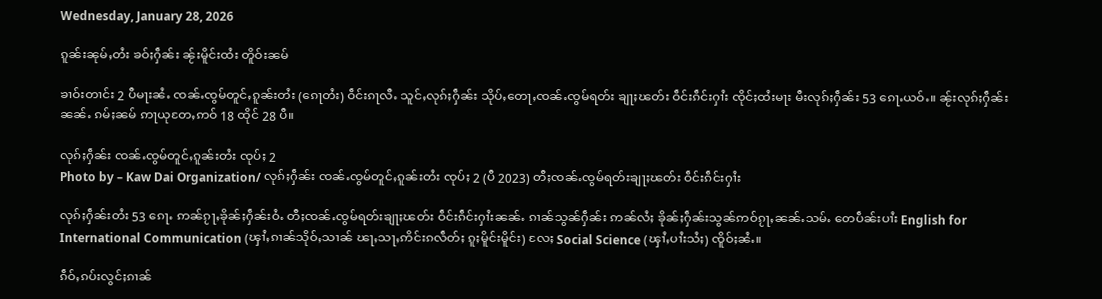Wednesday, January 28, 2026

ၵူၼ်းၼုမ်ႇတႆး ၶဝ်ႈႁဵၼ်း ၼႂ်းမိူင်းထႆး တိူဝ်းၼမ်

ၶၢဝ်းတၢင်း 2 ပီမႃးၼႆႉ ၸၼ်ႉၸွမ်တူင်ႇၵူၼ်းတႆး (ၵေႃတႆး) ဝဵင်းၵႃလီႉ သူင်ႇလုၵ်ႈႁဵၼ်း သိုပ်ႇတေႃႇၸၼ်ႉၸွမ်ရတ်း ၶျႃႈၽတ်း ဝဵင်းၵဵင်းႁၢႆး ၸိုင်ႈထႆးမႃး မီးလုၵ်ႈႁဵၼ်း 53 ၵေႃႉယဝ်ႉ။ ၼႂ်းလုၵ်ႈႁဵၼ်းၼၼ်ႉ ၵမ်ႈၼမ် ဢႃယုတႄႇဢဝ် 18 ထိုင် 28 ပီ။

လုၵ်ႈႁဵၼ်း ၸၼ်ႉၸွမ်တူင်ႇၵူၼ်းတႆး ၸုပ်ႈ 2
Photo by – Kaw Dai Organization/ လုၵ်ႈႁဵၼ်း ၸၼ်ႉၸွမ်တူင်ႇၵူၼ်းတႆး ၸုပ်ႈ 2 (ပီ 2023) တီႈၸၼ်ႉၸွမ်ရတ်းၶျႃႈၽတ်း ဝဵင်းၵဵင်းႁၢႆး

လုၵ်ႈႁဵၼ်းတႆး 53 ၵေႃႉ ဢၼ်ၵႂႃႇၶိုၼ်ႈႁဵၼ်းဝႆႉ တီႈၸၼ်ႉၸွမ်ရတ်းၶျႃႈၽတ်း ဝဵင်းၵဵင်းႁၢႆးၼၼ်ႉ ၵၢၼ်သွၼ်ႁဵၼ်း ဢၼ်လႆႈ ၶိုၼ်ႈႁဵၼ်းသွၼ်ဢဝ်ၵႂႃႇၼၼ်ႉသမ်ႉ တေပဵၼ်းပၢႆး English for International Communication (ၾၢႆႇၵၢၼ်သိုဝ်ႇသၢၼ် ၽႃႇသႃႇဢိင်းၵလဵတ်ႈ ၵူႈမိူင်းမိူင်း) လႄႈ Social Science (ၾၢႆႇပၢႆးသႆႈ) ၸိူဝ်ႈၼႆႉ။

ၵဵဝ်ႇၵပ်းလွင်ႈၵၢၼ်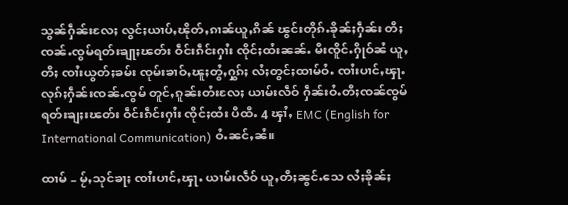သွၼ်ႁဵၼ်းလႄႈ လွင်ႈယၢပ်ႇၽိုတ်ႇၵၢၼ်ယူႇၵိၼ် ၽွင်းတိုၵ်ႉၶိုၼ်ႈႁဵၼ်း တီႈၸၼ်ႉၸွမ်ရတ်းၶျႃႈၽတ်း ဝဵင်းၵဵင်းႁၢႆး ၸိုင်ႈထႆးၼၼ်ႉ မီးၸိူင်ႉႁိုဝ်ၼႆ ယူႇတီႈ ၸၢႆးယွတ်ႈၶမ်း ၸုမ်းၶၢဝ်ႇၽူႈတွႆႇႁွၵ်ႈ လႆႈတွင်ႈထၢမ်ဝႆႉ ၸၢႆးပၢင်ႇၾႃႉ လုၵ်ႈႁဵၼ်းၸၼ်ႉၸွမ် တူင်ႇၵူၼ်းတႆးလႄႈ ယၢမ်းလဵဝ် ႁဵၼ်းဝႆႉတီႈၸၼ်ၸွမ်ရတ်းၶျႈးၽတ်း ဝဵင်းၵဵင်းႁၢႆး ၸိုင်ႈထႆး ပီထီႉ 4 ၾၢႆႇ EMC (English for International Communication) ဝႆႉၼင်ႇၼႆ။

ထၢမ် – မႂ်ႇသုင်ၶႃႈ ၸၢႆးပၢင်ႇၾႃႉ ယၢမ်းလဵဝ် ယူႇတီႈၼွင်ႉသေ လႆႈၶိုၼ်ႈ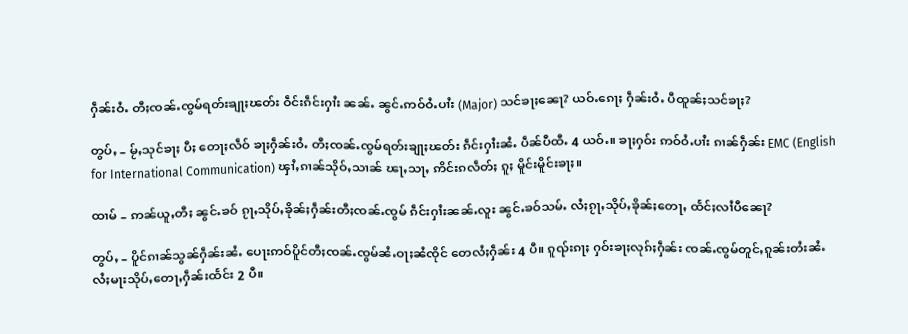ႁဵၼ်းဝႆႉ တီႈၸၼ်ႉၸွမ်ရတ်းၶျႃႈၽတ်း ဝဵင်းၵဵင်းႁၢႆး ၼၼ်ႉ ၼွင်ႉဢဝ်ဝႆႉပၢႆး (Major) သင်ၶႃႈၼေႃ? ယဝ်ႉၵေႃႈ ႁဵၼ်းဝႆႉ ပီထူၼ်ႈသင်ၶႃႈ?

တွပ်ႇ – မႂ်ႇသုင်ၶႃႈ ပီႈ တေႃႈလဵဝ် ၶႃႈႁဵၼ်းဝႆႉ တီႈၸၼ်ႉၸွမ်ရတ်းၶျႃႈၽတ်း ၵဵင်းႁၢႆးၼႆႉ ပဵၼ်ပီထီႉ 4 ယဝ်ႉ။ ၶႃႈႁဝ်း ဢဝ်ဝႆႉပၢႆး ၵၢၼ်ႁဵၼ်း EMC (English for International Communication) ၾၢႆႇၵၢၼ်သိုဝ်ႇသၢၼ် ၽႃႇသႃႇ ဢိင်းၵလဵတ်ႈ ၵူႈ မိူင်းမိူင်းၶႃႈ။

ထၢမ် – ဢၼ်ယူႇတီႈ ၼွင်ႉၶဝ် ၵႂႃႇသိုပ်ႇၶိုၼ်ႈႁဵၼ်းတီႈၸၼ်ႉၸွမ် ၵဵင်းႁၢႆးၼၼ်ႉလူး ၼွင်ႉၶဝ်သမ်ႉ လႆႈၵႂႃႇသိုပ်ႇၶိုၼ်ႈတေႃႇ ထႅင်ႈလၢႆပီၼေႃ?

တွပ်ႇ – ပိူင်ၵၢၼ်သွၼ်ႁဵၼ်းၼႆႉ ပေႃးဢဝ်ပိူင်တီႈၸၼ်ႉၸွမ်ၼႆႉဝႃႈၼႆၸိုင် တေလႆႈႁဵၼ်း 4 ပီ။ ၵူၺ်းၵႃႈ ႁဝ်းၶႃႈလုၵ်ႈႁဵၼ်း ၸၼ်ႉၸွမ်တူင်ႇၵူၼ်းတႆးၼႆႉ လႆႈမႃးသိုပ်ႇတေႃႇႁဵၼ်းထႅင်း 2 ပီ။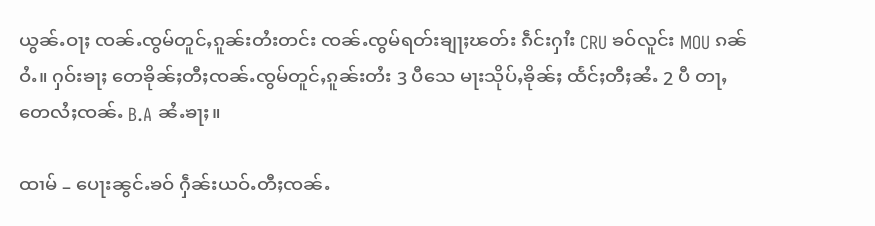ယွၼ်ႉဝႃႈ ၸၼ်ႉၸွမ်တူင်ႇၵူၼ်းတႆးတင်း ၸၼ်ႉၸွမ်ရတ်းၶျႃႈၽတ်း ၵဵင်းႁၢႆး CRU ၶဝ်လူင်း MOU ၵၼ်ဝႆႉ။ ႁဝ်းၶႃႈ တေၶိုၼ်ႈတီႈၸၼ်ႉၸွမ်တူင်ႇၵူၼ်းတႆး 3 ပီသေ မႃးသိုပ်ႇၶိုၼ်ႈ ထႅင်ႈတီႈၼႆႉ 2 ပီ တႃႇတေလႆႈၸၼ်ႉ B.A ၼႆႉၶႃႈ။

ထၢမ် – ပေႃးၼွင်ႉၶဝ် ႁဵၼ်းယဝ်ႉတီႈၸၼ်ႉ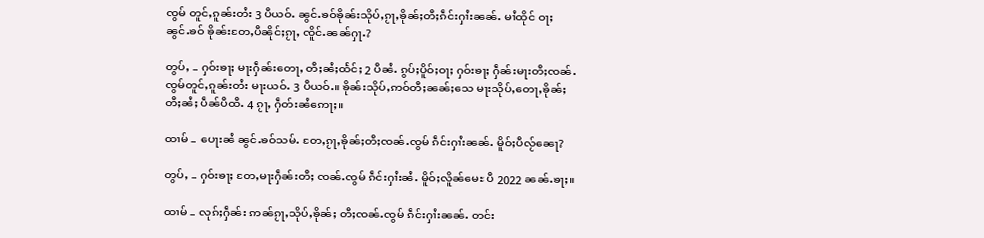ၸွမ် တူင်ႇၵူၼ်းတႆး 3 ပီယဝ်ႉ ၼွင်ႉၶဝ်ၶိုၼ်းသိုပ်ႇၵႂႃႇၶိုၼ်ႈတီႈၵဵင်းႁၢႆးၼၼ်ႉ မၢႆထိုင် ဝႃႈ ၼွင်ႉၶဝ် ၶိုၼ်းတႄႇပီၼိုင်ႈၵႂႃႇ ၸိူင်ႉၼၼ်ႁႃႉ?

တွပ်ႇ – ႁဝ်းၶႃႈ မႃးႁဵၼ်းတေႃႇ တီႈၼႆႈထႅင်ႈ 2 ပီၼႆႉ ၵွပ်ႈပိူဝ်ႈဝႃႈ ႁဝ်းၶႃႈ ႁဵၼ်းမႃးတီႈၸၼ်ႉၸွမ်တူင်ႇၵူၼ်းတႆး မႃးယဝ်ႉ 3 ပီယဝ်ႉ။ ၶိုၼ်းသိုပ်ႇဢဝ်တီႈၼၼ်ႈသေ မႃးသိုပ်ႇတေႃႇၶိုၼ်ႈတီႈၼႆႈ ပဵၼ်ပီထီႉ 4 ၵႂႃႇ ႁဵတ်းၼႆဢေႃႈ။

ထၢမ် – ပေႃးၼႆ ၼွင်ႉၶဝ်သမ်ႉ တႄႇၵႂႃႇၶိုၼ်ႈတီႈၸၼ်ႉၸွမ် ၵဵင်းႁၢႆးၼၼ်ႉ မိူဝ်ႈပီလႂ်ၼေႃ?

တွပ်ႇ – ႁဝ်းၶႃႈ တႄႇမႃးႁဵၼ်းတီႈ ၸၼ်ႉၸွမ် ၵဵင်းႁၢႆးၼႆႉ မိူဝ်ႈလိူၼ်မေႊ ပီ 2022 ၼၼ်ႉၶႃႈ။

ထၢမ် – လုၵ်ႈႁဵၼ်း ဢၼ်ၵႂႃႇသိုပ်ႇၶိုၼ်ႈ တီႈၸၼ်ႉၸွမ် ၵဵင်းႁၢႆးၼၼ်ႉ တင်း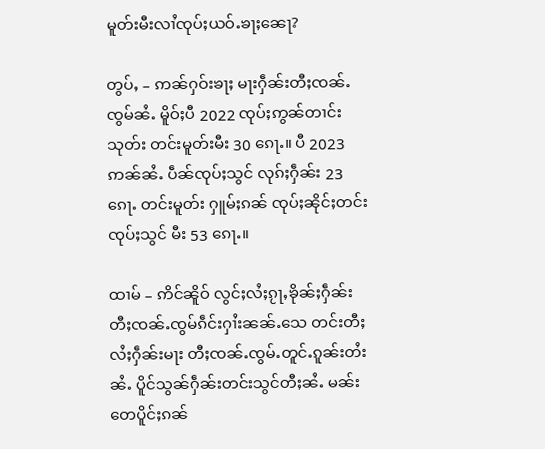မူတ်းမီးလၢႆၸုပ်ႈယဝ်ႉၶႃႈၼေႃ?

တွပ်ႇ – ဢၼ်ႁဝ်းၶႃႈ မႃးႁဵၼ်းတီႈၸၼ်ႉၸွမ်ၼႆႉ မိူဝ်ႈပီ 2022 ၸုပ်ႈဢွၼ်တၢင်းသုတ်း တင်းမူတ်းမီး 30 ၵေႃႉ။ ပီ 2023 ဢၼ်ၼႆႉ ပဵၼ်ၸုပ်ႈသွင် လုၵ်ႈႁဵၼ်း 23 ၵေႃႉ တင်းမူတ်း ႁူမ်ႈၵၼ် ၸုပ်ႈၼိုင်ႈတင်း ၸုပ်ႈသွင် မီး 53 ၵေႃႉ။

ထၢမ် – ဢိင်ၼိူဝ် လွင်ႈလႆႈၵႂႃႇၶိုၼ်ႈႁဵၼ်း တီႈၸၼ်ႉၸွမ်ၵဵင်းႁၢႆးၼၼ်ႉသေ တင်းတီႈလႆႈႁဵၼ်းမႃး တီႈၸၼ်ႉၸွမ်ႉတူင်ႉၵူၼ်းတႆး ၼႆႉ ပိူင်သွၼ်ႁဵၼ်းတင်းသွင်တီႈၼႆႉ မၼ်းတေပိူင်ႈၵၼ်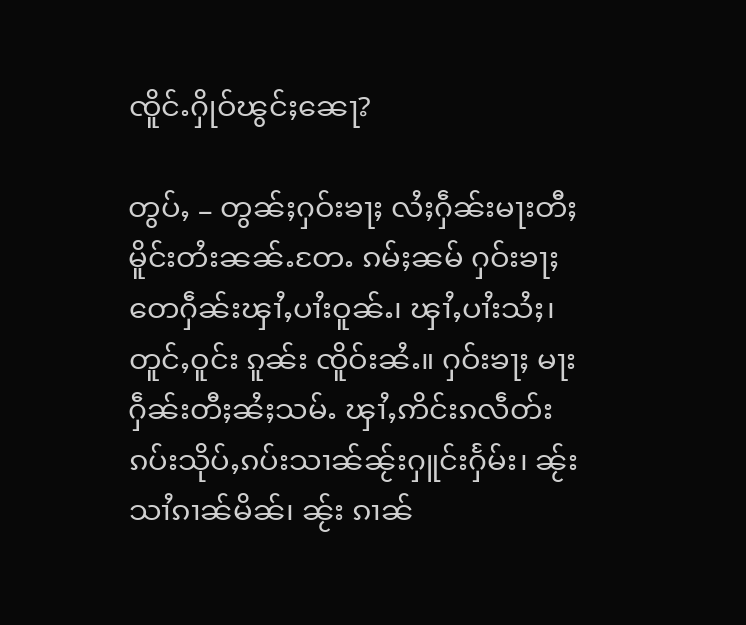ၸိူင်ႉႁိုဝ်ၽွင်ႈၼေႃ?

တွပ်ႇ – တွၼ်ႈႁဝ်းၶႃႈ လႆႈႁဵၼ်းမႃးတီႈမိူင်းတႆးၼၼ်ႉတႄႉ ၵမ်ႈၼမ် ႁဝ်းၶႃႈ တေႁဵၼ်းၾၢႆႇပၢႆးဝူၼ်ႉ၊ ၾၢႆႇပၢႆးသႆႈ၊ တူင်ႇဝူင်း ၵူၼ်း ၸိူဝ်းၼႆႉ။ ႁဝ်းၶႃႈ မႃးႁဵၼ်းတီႈၼႆႈသမ်ႉ ၾၢႆႇဢိင်းၵလဵတ်း ၵပ်းသိုပ်ႇၵပ်းသၢၼ်ၼႂ်းႁူင်းႁႅမ်း၊ ၼႂ်းသၢႆၵၢၼ်မိၼ်၊ ၼႂ်း ၵၢၼ်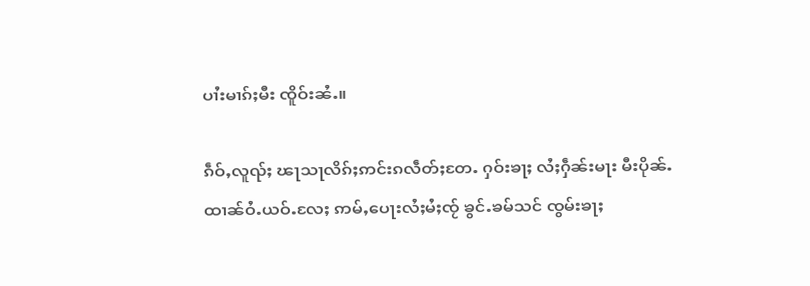ပၢႆးမၢၵ်ႈမီး ၸိူဝ်းၼႆႉ။

ၵဵဝ်ႇလူၺ်ႈ ၽႃသႃလိၵ်ႈဢင်းၵလဵတ်ႈတႄႉ ႁဝ်းၶႃႈ လႆႈႁဵၼ်းမႃး မီးပိုၼ်ႉထၢၼ်ဝႆႉယဝ်ႉလႄႈ ဢမ်ႇပေႃးလႆႈမႆႈၸႂ် ၶွင်ႉၶမ်သင် ၸွမ်းၶႃႈ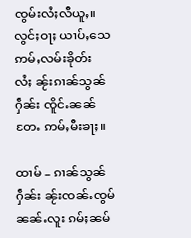ၸွမ်းလႆႈလီယူႇ။ လွင်ႈဝႃႈ ယၢပ်ႇသေ ဢမ်ႇလမ်းၶိုတ်းလႆႈ ၼႂ်းၵၢၼ်သွၼ်ႁဵၼ်း ၸိူင်ႉၼၼ်တႄႉ ဢမ်ႇမီးၶႃႈ။

ထၢမ် – ၵၢၼ်သွၼ်ႁဵၼ်း ၼႂ်းၸၼ်ႉၸွမ်ၼၼ်ႉလူး ၵမ်ႈၼမ်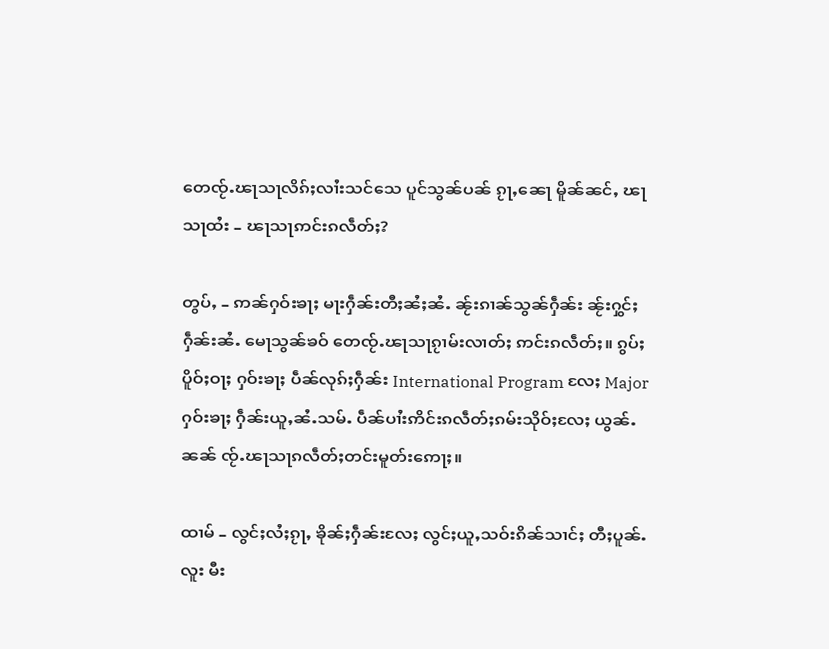တေၸႂ်ႉၽႃသႃလိၵ်ႈလၢႆးသင်သေ ပူင်သွၼ်ပၼ် ၵႂႃႇၼေႃ မိူၼ်ၼင်ႇ ၽႃသႃထႆး – ၽႃသႃဢင်းၵလဵတ်ႈ?

တွပ်ႇ – ဢၼ်ႁဝ်းၶႃႈ မႃးႁဵၼ်းတီႈၼႆႈၼႆႉ ၼႂ်းၵၢၼ်သွၼ်ႁဵၼ်း ၼႂ်းႁွင်ႈႁဵၼ်းၼႆႉ မေႃသွၼ်ၶဝ် တေၸႂ်ႉၽႃသႃၵႂၢမ်းလၢတ်ႈ ဢင်းၵလဵတ်ႈ။ ၵွပ်ႈပိူဝ်ႈဝႃႈ ႁဝ်းၶႃႈ ပဵၼ်လုၵ်ႈႁဵၼ်း International Program လႄႈ Major ႁဝ်းၶႃႈ ႁဵၼ်းယူႇၼႆႉသမ်ႉ ပဵၼ်ပၢႆးဢိင်းၵလဵတ်ႈၵမ်းသိုဝ်ႈလႄႈ ယွၼ်ႉၼၼ် ၸႂ်ႉၽႃသႃၵလဵတ်ႈတင်းမူတ်းဢေႃႈ။

ထၢမ် – လွင်ႈလႆႈၵႂႃႇ ၶိုၼ်ႈႁဵၼ်းလႄႈ လွင်ႈယူႇသဝ်းၵိၼ်သၢင်ႈ တီႈပူၼ်ႉလူး မီး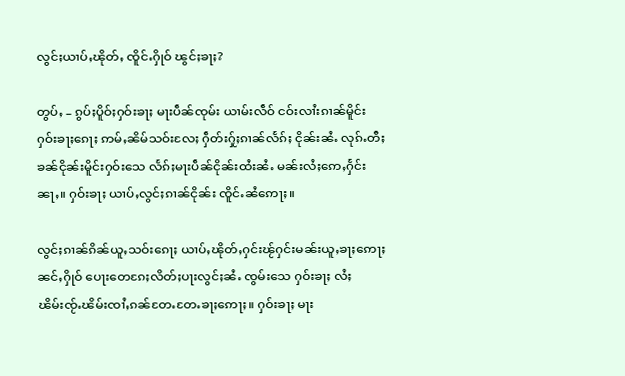လွင်ႈယၢပ်ႇၽိုတ်ႇ ၸိူင်ႉႁိုဝ် ၽွင်ႈၶႃႈ?

တွပ်ႇ – ၵွပ်ႈပိူဝ်ႈႁဝ်းၶႃႈ မႃးပဵၼ်ၸုမ်း ယၢမ်းလဵဝ် ငဝ်းလၢႆးၵၢၼ်မိူင်းႁဝ်းၶႃႈၵေႃႈ ဢမ်ႇၼိမ်သဝ်းလႄႈ ႁဵတ်းႁႂ်ႈၵၢၼ်လႅၵ်ႈ ငိုၼ်းၼႆႉ လုၵ်ႉတီႈၶၼ်ငိုၼ်းမိူင်းႁဝ်းသေ လႅၵ်ႈမႃးပဵၼ်ငိုၼ်းထႆးၼႆႉ မၼ်းလႆႈဢေႇႁႅင်းၼႃႇ။ ႁဝ်းၶႃႈ ယၢပ်ႇလွင်ႈၵၢၼ်ငိုၼ်း ၸိူင်ႉၼႆဢေႃႈ။

လွင်ႈၵၢၼ်ၵိၼ်ယူႇသဝ်းၵေႃႈ ယၢပ်ႇၽိုတ်ႇႁင်းၽႂ်ႁင်းမၼ်းယူႇၶႃႈဢေႃႈ ၼင်ႇႁိုဝ် ပေႃးတေၵႄႈလိတ်ႈပႃးလွင်ႈၼႆႉ ၸွမ်းသေ ႁဝ်းၶႃႈ လႆႈၽိမ်းၸႂ်ႉၽိမ်းၸၢႆႇၵၼ်တႄႉတႄႉၶႃႈဢေႃႈ။ ႁဝ်းၶႃႈ မႃး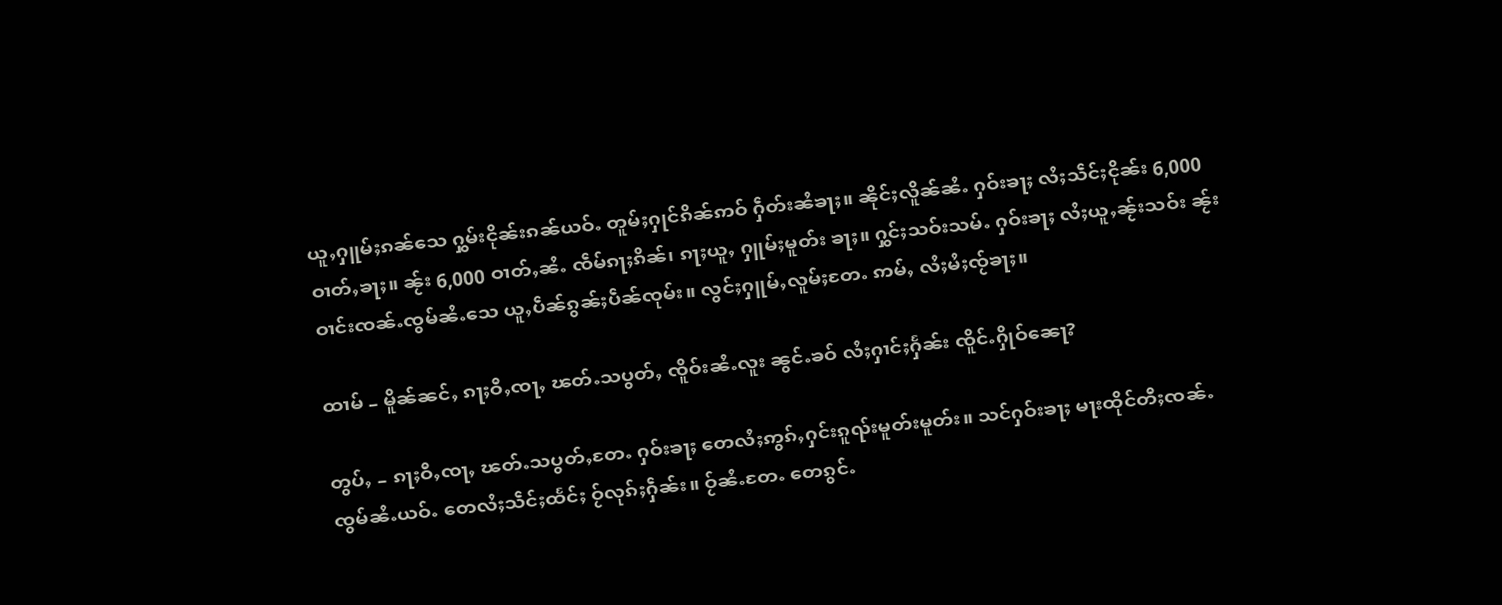ယူႇႁူမ်ႈၵၼ်သေ ႁွမ်းငိုၼ်းၵၼ်ယဝ်ႉ တူမ်ႈႁုင်ၵိၼ်ဢဝ် ႁဵတ်းၼႆၶႃႈ။ ၼိုင်ႈလိူၼ်ၼႆႉ ႁဝ်းၶႃႈ လႆႈသဵင်ႈငိုၼ်း 6,000 ဝၢတ်ႇၶႃႈ။ ၼႂ်း 6,000 ဝၢတ်ႇၼႆႉ ၸဵမ်ၵႃႈၵိၼ်၊ ၵႃႈယူႇ ႁူမ်ႈမူတ်း ၶႃႈ။ ႁွင်ႈသဝ်းသမ်ႉ ႁဝ်းၶႃႈ လႆႈယူႇၼႂ်းသဝ်း ၼႂ်းဝၢင်းၸၼ်ႉၸွမ်ၼႆႉသေ ယူႇပဵၼ်ၵွၼ်ႈပဵၼ်ၸုမ်း။ လွင်ႈႁူမ်ႇလူမ်ႈတႄႉ ဢမ်ႇ လႆႈမႆႈၸႂ်ၶႃႈ။

ထၢမ် – မိူၼ်ၼင်ႇ ၵႃႈဝီႇၸႃႇ ၽတ်ႉသပွတ်ႇ ၸိူဝ်းၼႆႉလူး ၼွင်ႉၶဝ် လႆႈႁၢင်ႈႁႅၼ်း ၸိူင်ႉႁိုဝ်ၼေႃ?

တွပ်ႇ – ၵႃႈဝီႇၸႃႇ ၽတ်ႉသပွတ်ႇတႄႉ ႁဝ်းၶႃႈ တေလႆႈဢွၵ်ႇႁင်းၵူၺ်းမူတ်းမူတ်း။ သင်ႁဝ်းၶႃႈ မႃးထိုင်တီႈၸၼ်ႉၸွမ်ၼႆႉယဝ်ႉ တေလႆႈသဵင်ႈထႅင်ႈ ဝႂ်လုၵ်ႈႁဵၼ်း။ ဝႂ်ၼႆႉတႄႉ တေၵွင်ႉ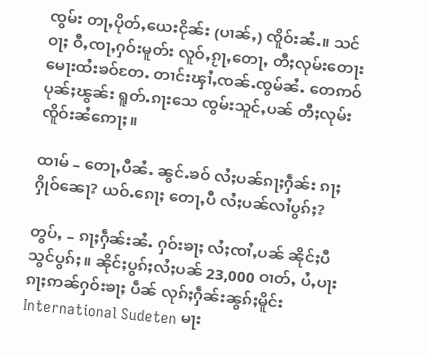ၸွမ်း တႃႇပိုတ်ႇယေးငိုၼ်း (ပၢၼ်ႇ) ၸိူဝ်းၼႆႉ။ သင်ဝႃႈ ဝီႇၸႃႇႁဝ်းမူတ်း လူဝ်ႇၵႂႃႇတေႃႇ တီႈလုမ်းတေႃးမေႃးထႆးၶဝ်တႄႉ တၢင်းၾၢႆႇၸၼ်ႉၸွမ်ၼႆႉ တေဢဝ်ပုၼ်ႈၽွၼ်း ရူတ်ႉၵႃးသေ ၸွမ်းသူင်ႇပၼ် တီႈလုမ်း ၸိူဝ်းၼႆဢေႃႈ။

ထၢမ် – တေႃႇပီၼႆႉ ၼွင်ႉၶဝ် လႆႈပၼ်ၵႃႈႁဵၼ်း ၵႃႈႁိုဝ်ၼေႃ? ယဝ်ႉၵေႃႈ တေႃႇပီ လႆႈပၼ်လၢႆပွၵ်ႈ?

တွပ်ႇ – ၵႃႈႁဵၼ်းၼႆႉ ႁဝ်းၶႃႈ လႆႈၸၢႆႇပၼ် ၼိုင်ႈပီ သွင်ပွၵ်ႈ။ ၼိုင်ႈပွၵ်ႈလႆႈပၼ် 23,000 ဝၢတ်ႇ ပႆႇပႃးၵႃႈဢၼ်ႁဝ်းၶႃႈ ပဵၼ် လုၵ်ႈႁဵၼ်းၼွၵ်ႈမိူင်း International Sudeten မႃး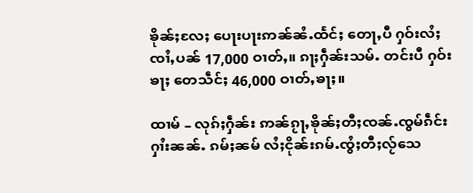ၶိုၼ်ႈလႄႈ ပေႃးပႃးဢၼ်ၼႆႉထႅင်ႈ တေႃႇပီ ႁဝ်းလႆႈၸၢႆႇပၼ် 17,000 ဝၢတ်ႇ။ ၵႃႈႁဵၼ်းသမ်ႉ တင်းပီ ႁဝ်းၶႃႈ တေသဵင်ႈ 46,000 ဝၢတ်ႇၶႃႈ။

ထၢမ် – လုၵ်ႈႁဵၼ်း ဢၼ်ၵႂႃႇၶိုၼ်ႈတီႈၸၼ်ႉၸွမ်ၵဵင်းႁၢႆးၼၼ်ႉ ၵမ်ႈၼမ် လႆႈငိုၼ်းၵမ်ႉၸွႆႈတီႈလႂ်သေ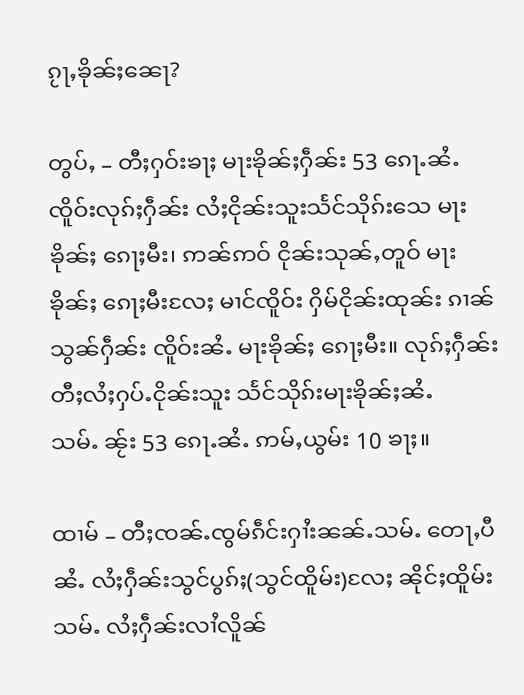ၵႂႃႇၶိုၼ်ႈၼေႃ?

တွပ်ႇ – တီႈႁဝ်းၶႃႈ မႃးၶိုၼ်ႈႁဵၼ်း 53 ၵေႃႉၼႆႉ ၸိူဝ်းလုၵ်ႈႁဵၼ်း လႆႈငိုၼ်းသူးသႅင်သိုၵ်းသေ မႃးၶိုၼ်ႈ ၵေႃႈမီး၊ ဢၼ်ဢဝ် ငိုၼ်းသုၼ်ႇတူဝ် မႃးၶိုၼ်ႈ ၵေႃႈမီးလႄႈ မၢင်ၸိူဝ်း ႁိမ်ငိုၼ်းထုၼ်း ၵၢၼ်သွၼ်ႁဵၼ်း ၸိူဝ်းၼႆႉ မႃးၶိုၼ်ႈ ၵေႃႈမီး။ လုၵ်ႈႁဵၼ်း တီႈလႆႈႁပ်ႉငိုၼ်းသူး သႅင်သိုၵ်းမႃးၶိုၼ်ႈၼႆႉသမ်ႉ ၼႂ်း 53 ၵေႃႉၼႆႉ ဢမ်ႇယွမ်း 10 ၶႃႈ။

ထၢမ် – တီႈၸၼ်ႉၸွမ်ၵဵင်းႁၢႆးၼၼ်ႉသမ်ႉ တေႃႇပီၼႆႉ လႆႈႁဵၼ်းသွင်ပွၵ်ႈ(သွင်ထိူမ်း)လႄႈ ၼိုင်ႈထိူမ်းသမ်ႉ လႆႈႁဵၼ်းလၢႆလိူၼ်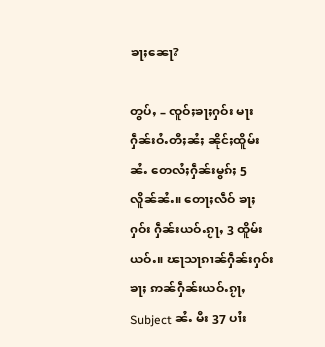ၶႃႈၼေႃ?

တွပ်ႇ – ၸူဝ်ႈၶႃႈႁဝ်း မႃးႁဵၼ်းဝႆႉတီႈၼႆႈ ၼိုင်ႈထိူမ်းၼႆႉ တေလႆႈႁဵၼ်းမွၵ်ႈ 5 လိူၼ်ၼႆႉ။ တေႃႈလဵဝ် ၶႃႈႁဝ်း ႁဵၼ်းယဝ်ႉၵႂႃႇ 3 ထိူမ်းယဝ်ႉ။ ၽႃသႃၵၢၼ်ႁဵၼ်းႁဝ်းၶႃႈ ဢၼ်ႁဵၼ်းယဝ်ႉၵႂႃႇ Subject ၼႆႉ မီး 37 ပၢႆး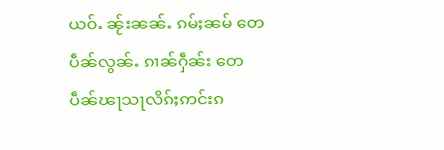ယဝ်ႉ ၼႂ်းၼၼ်ႉ ၵမ်ႈၼမ် တေပဵၼ်လွၼ်ႉ ၵၢၼ်ႁဵၼ်း တေပဵၼ်ၽႃသႃလိၵ်ႈဢင်းၵ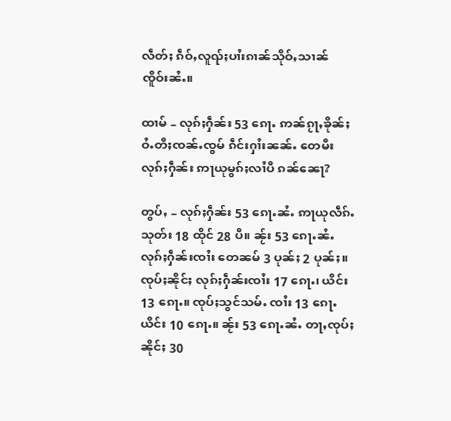လဵတ်ႈ ၵဵဝ်ႇလူၺ်ႈပၢႆးၵၢၼ်သိုဝ်ႇသၢၼ် ၸိူဝ်းၼႆႉ။

ထၢမ် – လုၵ်ႈႁဵၼ်း 53 ၵေႃႉ ဢၼ်ၵႂႃႇၶိုၼ်ႈဝႆႉတီႈၸၼ်ႉၸွမ် ၵဵင်းႁၢႆးၼၼ်ႉ တေမီးလုၵ်ႈႁဵၼ်း ဢႃယုမွၵ်ႈလၢႆပီ ၵၼ်ၼေႃ?

တွပ်ႇ – လုၵ်ႈႁဵၼ်း 53 ၵေႃႉၼႆႉ ဢႃယုလဵၵ်ႉသုတ်း 18 ထိုင် 28 ပီ။ ၼႂ်း 53 ၵေႃႉၼႆႉ လုၵ်ႈႁဵၼ်းၸၢႆး တေၼမ် 3 ပုၼ်ႈ 2 ပုၼ်ႈ။ ၸုပ်ႈၼိုင်ႈ လုၵ်ႈႁဵၼ်းၸၢႆး 17 ၵေႃႉ၊ ယိင်း 13 ၵေႃႉ။ ၸုပ်ႈသွင်သမ်ႉ ၸၢႆး 13 ၵေႃႉ ယိင်း 10 ၵေႃႉ။ ၼႂ်း 53 ၵေႃႉၼႆႉ တႃႇၸုပ်ႈၼိုင်ႈ 30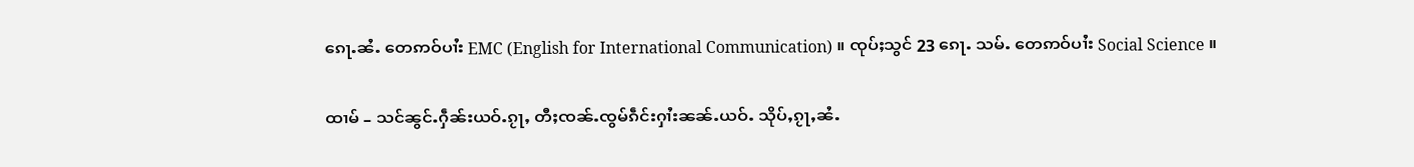ၵေႃႉၼႆႉ တေဢဝ်ပၢႆး EMC (English for International Communication) ။ ၸုပ်ႈသွင် 23 ၵေႃႉ သမ်ႉ တေဢဝ်ပၢႆး Social Science ။

ထၢမ် – သင်ၼွင်ႉႁဵၼ်းယဝ်ႉၵႂႃႇ တီႈၸၼ်ႉၸွမ်ၵဵင်းႁၢႆးၼၼ်ႉယဝ်ႉ သိုပ်ႇၵႂႃႇၼႆႉ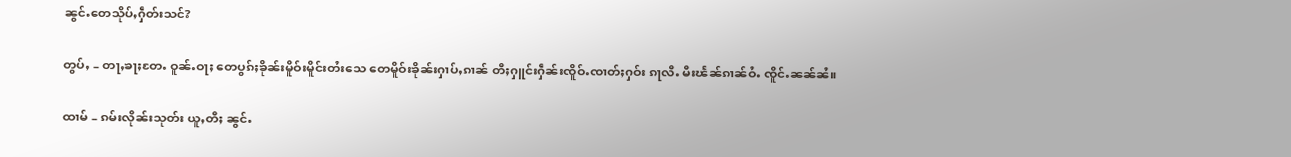ၼွင်ႉတေသိုပ်ႇႁဵတ်းသင်?

တွပ်ႇ – တႃႇၶႃႈတႄႉ ဝူၼ်ႉဝႃႈ တေပွၵ်ႈၶိုၼ်းမိူဝ်းမိူင်းတႆးသေ တေမိူဝ်းၶိုၼ်းႁၢပ်ႇၵၢၼ် တီႈႁူင်းႁဵၼ်းၸိူဝ်ႉၸၢတ်ႈႁဝ်း ၵႃလီႉ မီးၽႅၼ်ၵၢၼ်ဝႆႉ ၸိူင်ႉၼၼ်ၼႆ။

ထၢမ် – ၵမ်းလိုၼ်းသုတ်း ယူႇတီႈ ၼွင်ႉ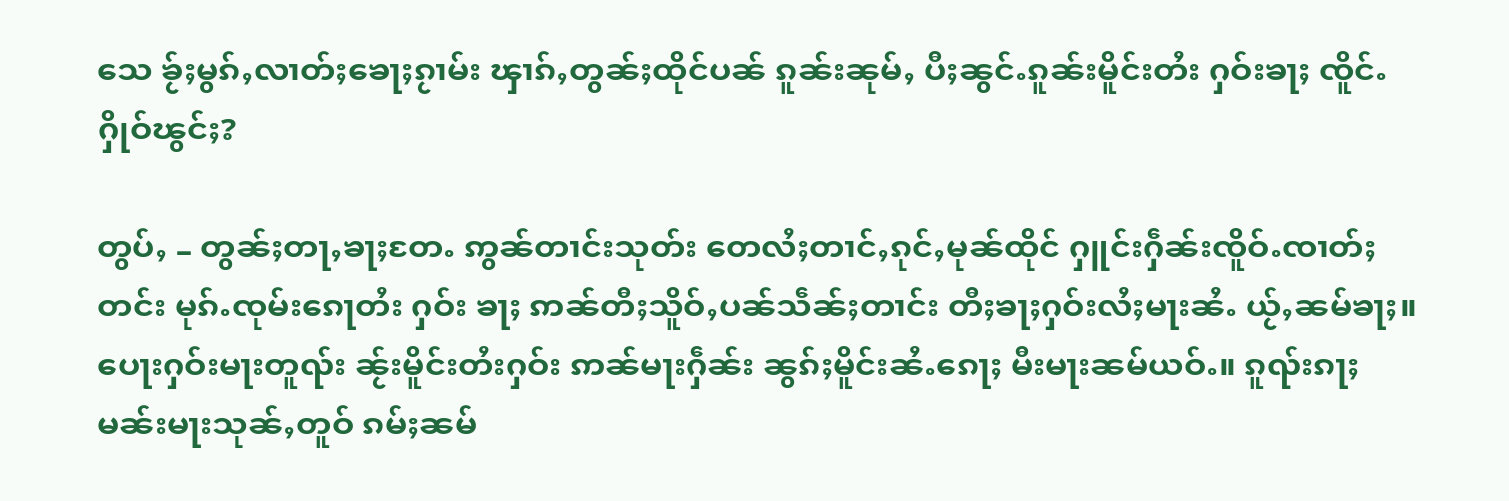သေ ၶႂ်ႈမွၵ်ႇလၢတ်ႈၶေႃႈၵႂၢမ်း ၾၢၵ်ႇတွၼ်ႈထိုင်ပၼ် ၵူၼ်းၼုမ်ႇ ပီႈၼွင်ႉၵူၼ်းမိူင်းတႆး ႁဝ်းၶႃႈ ၸိူင်ႉႁိုဝ်ၽွင်ႈ?

တွပ်ႇ – တွၼ်ႈတႃႇၶႃႈတႄႉ ဢွၼ်တၢင်းသုတ်း တေလႆႈတၢင်ႇၵုင်ႇမုၼ်ထိုင် ႁူင်းႁဵၼ်းၸိူဝ်ႉၸၢတ်ႈတင်း မုၵ်ႉၸုမ်းၵေႃတႆး ႁဝ်း ၶႃႈ ဢၼ်တီႈသိူဝ်ႇပၼ်သဵၼ်ႈတၢင်း တီႈၶႃႈႁဝ်းလႆႈမႃးၼႆႉ ယႂ်ႇၼမ်ၶႃႈ။ ပေႃးႁဝ်းမႃးတူၺ်း ၼႂ်းမိူင်းတႆးႁဝ်း ဢၼ်မႃးႁဵၼ်း ၼွၵ်ႈမိူင်းၼႆႉၵေႃႈ မီးမႃးၼမ်ယဝ်ႉ။ ၵူၺ်းၵႃႈ မၼ်းမႃးသုၼ်ႇတူဝ် ၵမ်ႈၼမ်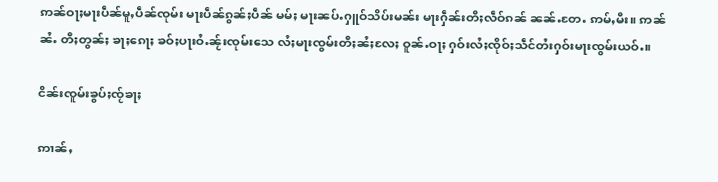ဢၼ်ဝႃႈမႃးပဵၼ်မူႇပဵၼ်ၸုမ်း မႃးပဵၼ်ၵွၼ်ႈပဵၼ် မမ်ႈ မႃးၼပ်ႉႁူဝ်သိပ်းမၼ်း မႃးႁဵၼ်းတီႈလဵဝ်ၵၼ် ၼၼ်ႉတႄႉ ဢမ်ႇမီး။ ဢၼ်ၼႆႉ တီႈတွၼ်ႈ ၶႃႈၵေႃႈ ၶဝ်ႈပႃးဝႆႉၼႂ်းၸုမ်းသေ လႆႈမႃးၸွမ်းတီႈၼႆႈလႄႈ ဝူၼ်ႉဝႃႈ ႁဝ်းလႆႈၸိုဝ်ႈသဵင်တႆးႁဝ်းမႃးၸွမ်းယဝ်ႉ။

ငိၼ်းၸူမ်းၶွပ်ႈၸႂ်ၶႃႈ

ဢၢၼ်ႇ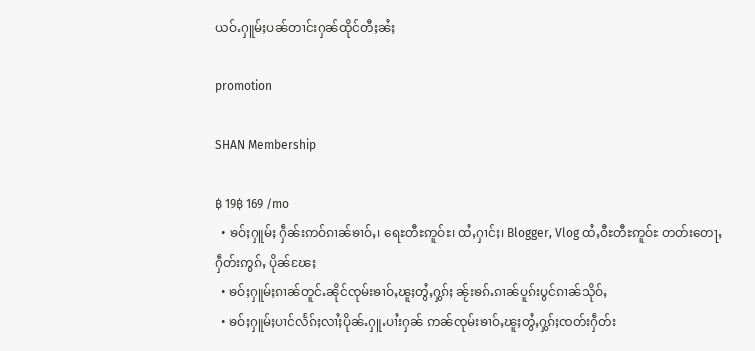ယဝ်ႉႁူမ်ႈပၼ်တၢင်းႁၼ်ထိုင်တီႈၼႆႈ

promotion

SHAN Membership

฿ 19฿ 169 /mo
  • ၶဝ်ႈႁူမ်ႈ ႁဵၼ်းဢဝ်ၵၢၼ်ၶၢဝ်ႇ၊ ရေႊတီႊဢူဝ်ႊ၊ ထႆႇႁၢင်ႈ၊ Blogger, Vlog ထႆႇဝီႊတီႊဢူဝ်ႊ တတ်းတေႃႇ ႁဵတ်းဢွၵ်ႇ ပိုၼ်ၽႄႈ
  • ၶဝ်ႈႁူမ်ႈၵၢၼ်တူင်ႉၼိုင်ၸုမ်းၶၢဝ်ႇၽူႈတွႆႇႁွၵ်ႈ ၼႂ်းၶၵ်ႉၵၢၼ်ပူၵ်းပွင်ၵၢၼ်သိုဝ်ႇ
  • ၶဝ်ႈႁူမ်ႈပၢင်လႅၵ်ႈလၢႆႈပိုၼ်ႉႁူႉပၢႆးႁၼ် ဢၼ်ၸုမ်းၶၢဝ်ႇၽူႈတွႆႇႁွၵ်ႈၸတ်းႁဵတ်း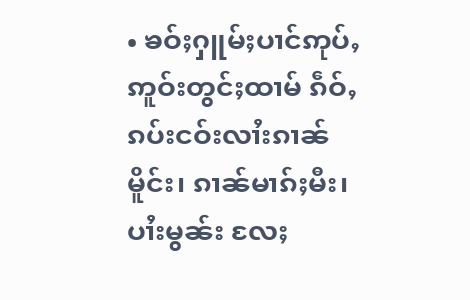• ၶဝ်ႈႁူမ်ႈပၢင်ဢုပ်ႇဢူဝ်းတွင်ႈထၢမ် ၵဵဝ်ႇၵပ်းငဝ်းလၢႆးၵၢၼ်မိူင်း၊ ၵၢၼ်မၢၵ်ႈမီး၊ ပၢႆးမွၼ်း လႄႈ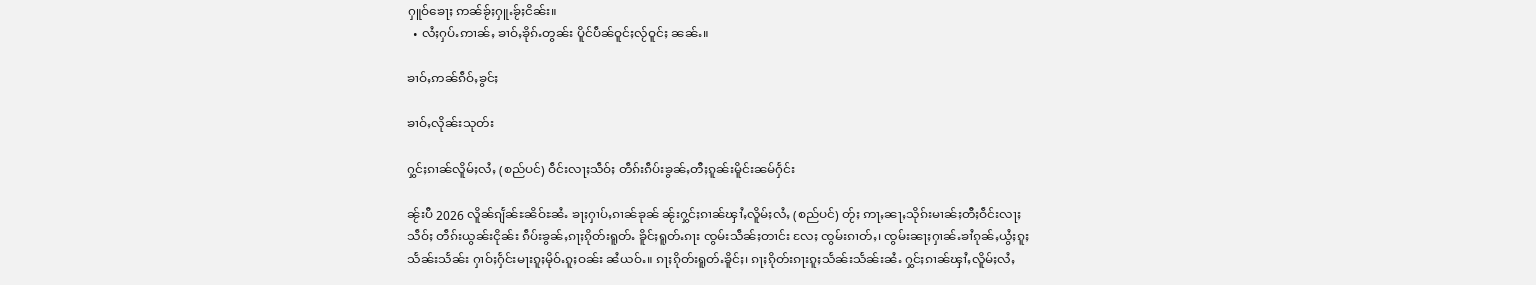ႁူဝ်ၶေႃႈ ဢၼ်ၶႂ်ႈႁူႉၶႂ်ႈငိၼ်း။
  • လႆႈႁပ်ႉဢၢၼ်ႇ ၶၢဝ်ႇၶိုၵ်ႉတွၼ်း ပိူင်ပဵၼ်ဝူင်ႈလႂ်ဝူင်ႈ ၼၼ်ႉ။

ၶၢဝ်ႇဢၼ်ၵဵဝ်ႇၶွင်ႈ

ၶၢဝ်ႇလိုၼ်းသုတ်း

ႁွင်ႈၵၢၼ်လိူမ်ႈလႆႇ (စည်ပင်) ဝဵင်းလႃႈသဵဝ်ႈ တဵၵ်းၵဵပ်းၶွၼ်ႇတီႈၵူၼ်းမိူင်းၼမ်ႁႅင်း

ၼႂ်းပီ 2026 လိူၼ်ၵျႅၼ်ႊၼိဝ်ႊၼႆႉ ၶႃႈႁၢပ်ႇၵၢၼ်ၶုၼ် ၼႂ်းႁွင်ႈၵၢၼ်ၾၢႆႇလိူမ်ႈလႆႇ (စည်ပင်) တႂ်ႈ ဢႃႇၼႃႇသိုၵ်းမၢၼ်ႈတီႈဝဵင်းလႃႈသဵဝ်ႈ တဵၵ်းယွၼ်းငိုၼ်း ၵဵပ်းၶွၼ်ႇၵႃႈၵိုတ်းရူတ်ႉ ၶိူင်ႈရူတ်ႉၵႃး ၸွမ်းသဵၼ်ႈတၢင်း လႄႈ ၸွမ်းၵၢတ်ႇ၊ ၸွမ်းၼႃႈႁၢၼ်ႉၶၢႆၵုၼ်ႇယွႆႈၵူႈသႅၼ်းသႅၼ်း ႁၢဝ်ႈႁႅင်းမႃးၵူႈမိုဝ်ႉၵူႈဝၼ်း ၼႆယဝ်ႉ။ ၵႃႈၵိုတ်းရူတ်ႉၶိူင်ႈ၊ ၵႃႈၵိုတ်းၵႃးၵူႈသႅၼ်းသႅၼ်းၼႆႉ ႁွင်ႈၵၢၼ်ၾၢႆႇလိူမ်ႈလႆႇ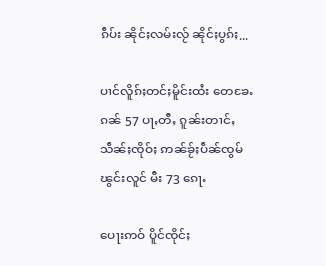ၵဵပ်း ၼိုင်ႈလမ်းလႂ် ၼိုင်ႈပွၵ်ႈ...

ပၢင်လိူၵ်ႈတင်ႈမိူင်းထႆး တေၶႄႉၵၼ် 57 ပႃႇတီႇ ၵူၼ်းတၢင်ႇသဵၼ်ႈၸိုဝ်ႈ ဢၼ်ၶႂ်ႈပဵၼ်ၸွမ်ၽွင်းလူင် မီး 73 ၵေႃႉ

ပေႃးဢဝ် ပိူင်ၸိုင်ႈ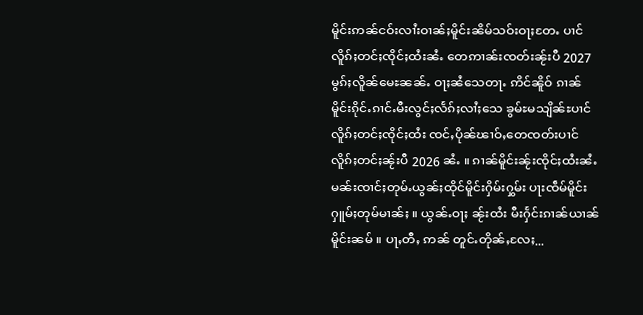မိူင်းဢၼ်ငဝ်းလၢႆးဝၢၼ်ႈမိူင်းၼိမ်သဝ်းဝႃႈတႄႉ ပၢင်လိူၵ်ႈတင်ႈၸိုင်ႈထႆးၼႆႉ တေဢၢၼ်းၸတ်းၼႂ်းပီ 2027 မွၵ်ႈလိူၼ်မေႊၼၼ်ႉ ဝႃႈၼႆသေတႃႉ ဢိင်ၼိူဝ် ၵၢၼ်မိူင်းၵိုင်ႉၵၢင်ႉမီးလွင်ႈလႅၵ်ႈလၢႆႈသေ ၶွမ်ႊမသျိၼ်ႊပၢင်လိူၵ်ႈတင်ႈၸိုင်ႈထႆး ၸင်ႇပိုၼ်ၽၢဝ်ႇတေၸတ်းပၢင်လိူၵ်ႈတင်ႈၼႂ်းပီ 2026 ၼႆႉ ။ ၵၢၼ်မိူင်းၼႂ်းၸိုင်ႈထႆးၼႆႉ မၼ်းၸၢင်ႈတုမ်ႉယွၼ်ႈထိုင်မိူင်းႁိမ်းႁွမ်း ပႃးၸဵမ်မိူင်းႁူမ်ႈတုမ်မၢၼ်ႈ ။ ယွၼ်ႉဝႃႈ ၼႂ်းထႆး မီးႁႅင်းၵၢၼ်ယၢၼ်မိူင်းၼမ် ။ ပႃႇတီႇ ဢၼ် တူင်ႉတိုၼ်ႇလႄႈ...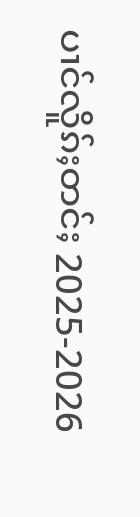ပၢင်လိူၵ်ႈတင်ႈ 2025-2026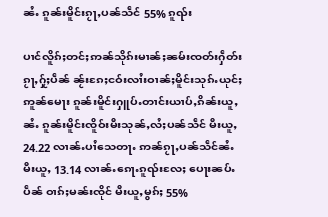ၼႆႉ ၵူၼ်းမိူင်းၵႂႃႇပၼ်သဵင် 55% ၵူၺ်း

ပၢင်လိူၵ်ႈတင်ႈဢၼ်သိုၵ်းမၢၼ်ႈၼမ်းၸတ်းႁဵတ်းၵႂႃႇႁႂ်ႈပဵၼ် ၼႂ်းၵႄႈငဝ်းလၢႆးဝၢၼ်ႈမိူင်းသုၵ်ႉယုင်ႈ ဢူၼ်မေႃး ၵူၼ်းမိူင်းႁူပ်ႉတၢင်းယၢပ်ႇၵိၼ်းယူႇၼႆႉ ၵူၼ်းမိူင်းၸိူဝ်းမီးသုၼ်ႇလႆႈပၼ်သဵင် မီးယူႇ 24.22 လၢၼ်ႉပၢႆသေတႃႉ ဢၼ်ၵႂႃႇပၼ်သဵင်ၼႆႉ မီးယူႇ 13.14 လၢၼ်ႉၵေႃႉၵူၺ်းလႄႈ ပေႃးၼပ်ႉပဵၼ် ဝၢၵ်ႈမၼ်းၸိုင် မီးယူႇမွၵ်ႈ 55%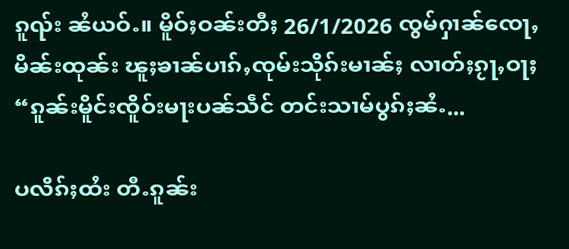ၵူၺ်း ၼႆယဝ်ႉ။ မိူဝ်ႈဝၼ်းတီႈ 26/1/2026 ၸွမ်ႁၢၼ်ၸေႃႇမိၼ်းထုၼ်း ၽူႈၶၢၼ်ပၢၵ်ႇၸုမ်းသိုၵ်းမၢၼ်ႈ လၢတ်ႈၵႂႃႇဝႃႈ “ၵူၼ်းမိူင်းၸိူဝ်းမႃးပၼ်သဵင် တင်းသၢမ်ပွၵ်ႈၼႆႉ...

ပလိၵ်ႈထႆး တီႉၵူၼ်း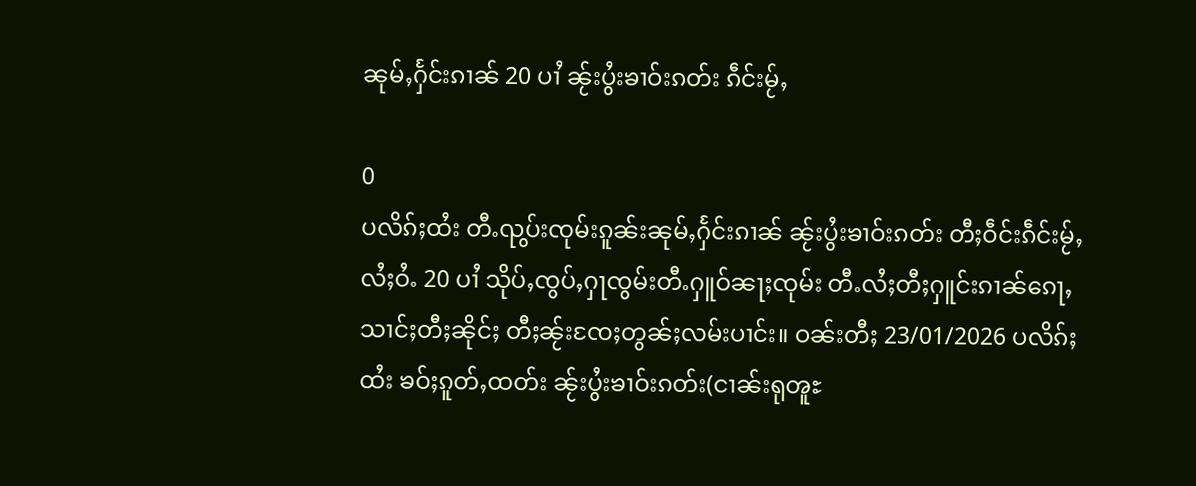ၼုမ်ႇႁႅင်းၵၢၼ် 20 ပၢႆ ၼႂ်းပွႆးၶၢဝ်းၵတ်း ၵဵင်းမႂ်ႇ

0
ပလိၵ်ႈထႆး တီႉၺွပ်းၸုမ်းၵူၼ်းၼုမ်ႇႁႅင်းၵၢၼ် ၼႂ်းပွႆးၶၢဝ်းၵတ်း တီႈဝဵင်းၵဵင်းမႂ်ႇ လႆႈဝႆႉ 20 ပၢႆ သိုပ်ႇၸွပ်ႇႁႃၸွမ်းတီႉႁူဝ်ၼႃႈၸုမ်း တီႉလႆႈတီႈႁူင်းၵၢၼ်ၵေႃႇသၢင်ႈတီႈၼိုင်ႈ တီႈၼႂ်းၸႄႈတွၼ်ႈလမ်းပၢင်း။ ဝၼ်းတီႈ 23/01/2026 ပလိၵ်ႈထႆး ၶဝ်ႈၵူတ်ႇထတ်း ၼႂ်းပွႆးၶၢဝ်းၵတ်း(ငၢၼ်းရုၻူႊ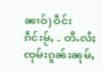ၼၢဝ်) ဝဵင်းၵဵင်းမႂ်ႇ - တီႉလႆႈၸုမ်းၵူၼ်းၼုမ်ႇ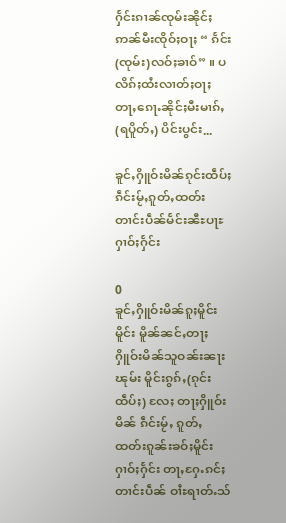ႁႅင်းၵၢၼ်ၸုမ်းၼိုင်ႈ ဢၼ်မီးၸိုဝ်ႈဝႃႈ “ ၵႅင်း(ၸုမ်း)လဝ်ႈၶၢဝ်” ။ ပလိၵ်ႈထႆးလၢတ်ႈဝႃႈ တႃႇၵေႃႉၼိုင်ႈမီးမၢၵ်ႇ(ရပိူတ်ႇ) ပိင်းပွင်း...

ၶူင်ႇႁိူဝ်းမိၼ်ၵုင်းထဵပ်ႈ ၵဵင်းမႂ်ႇၵူတ်ႇထတ်းတၢင်းပဵၼ်မႅင်းၼီႊပႃႊ ႁၢဝ်ႈႁႅင်း

0
ၶူင်ႇႁိူဝ်းမိၼ်ၵူႈမိူင်းမိူင်း မိူၼ်ၼင်ႇတႃႈႁိူဝ်းမိၼ်သူဝၼ်းၼႃးၽုမ်း မိူင်းၵွၵ်ႇ(ၵုင်းထဵပ်ႈ) လႄႈ တႃႈႁိူဝ်းမိၼ် ၵဵင်းမႂ်ႇ ၵူတ်ႇထတ်းၵူၼ်းၶဝ်ႈမိူင်းႁၢဝ်ႈႁႅင်း တႃႇႁႄႉၵင်ႈတၢင်းပဵၼ် ဝၢႆႊရၢတ်ႉသ်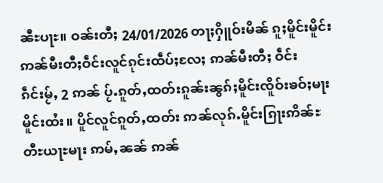ၼီႊပႃႊ။ ဝၼ်းတီႈ 24/01/2026 တႃႈႁိူဝ်းမိၼ် ၵူႈမိူင်းမိူင်း ဢၼ်မီးတီႈဝဵင်းလူင်ၵုင်းထဵပ်ႈလႄႈ ဢၼ်မီးတီႈ ဝဵင်းၵဵင်းမႂ်ႇ 2 ဢၼ် ပႂ်ႉၵူတ်ႇထတ်းၵူၼ်းၼွၵ်ႈမိူင်းၸိူဝ်းၶဝ်ႈမႃးမိူင်းထႆး။ ပိူင်လူင်ၵူတ်ႇထတ်း ဢၼ်လုၵ်ႉမိူင်းၵြႃးဢိၼ်ႊတီႊယႃႊမႃး ဢမ်ႇၼၼ် ဢၼ်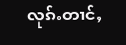လုၵ်ႉတၢင်ႇ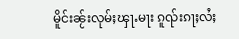မိူင်းၼႂ်းလုမ်ႈၾႃႉမႃး ၵူၺ်းၵႃႈလႆႈ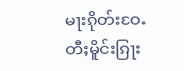မႃးၵိုတ်းဝႄႉတီႈမိူင်းၵြႃး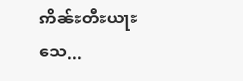ဢိၼ်ႊတီႊယႃႊသေ...